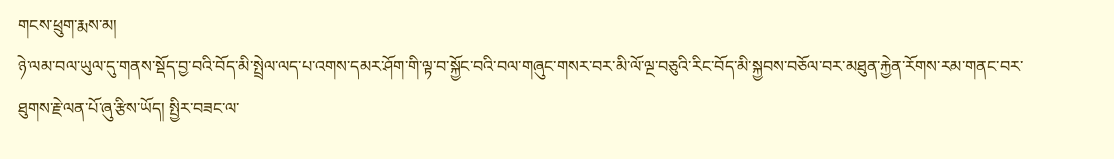གངས་ཕྲུག་རྨས་མ།
ཉེ་ལམ་བལ་ཡུལ་དུ་གནས་སྡོད་བྱ་བའི་བོད་མི་སྤྲེལ་ལད་པ་འགས་དམར་ཤོག་གི་ལྟ་བ་སྐྱོང་བའི་བལ་གཞུང་གསར་བར་མི་ལོ་ལྔ་བཅུའི་རིང་བོད་མི་སྐྱབས་བཅོལ་བར་མཐུན་རྐྱེན་རོགས་རམ་གནང་བར་ཐུགས་རྗེ་ལན་པོ་ཞུ་རྩིས་ཡོད། སྤྱིར་བཟང་ལ་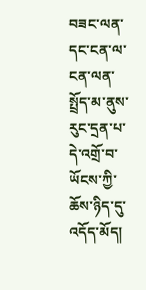བཟང་ལན་དང་ངན་ལ་ངན་ལན་སྤྲོད་མ་ནུས་རུང་དྲན་པ་དེ་འགྲོ་བ་ཡོངས་ཀྱི་ཆོས་ཉིད་དུ་འདོད་མོད།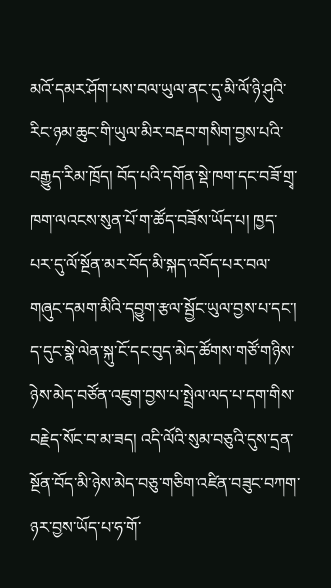མའོ་དམར་ཤོག་པས་བལ་ཡུལ་ནང་དུ་མི་ལོ་ཉི་ཤུའི་རིང་ཉམ་ཆུང་གི་ཡུལ་མིར་བརྡབ་གསིག་བྱས་པའི་བརྒྱུད་རིམ་ཁྲོད། བོད་པའི་དགོན་སྡེ་ཁག་དང་བཟོ་གྲྭ་ཁག་ལའངས་སུན་པོ་ག་ཚོད་བཟོས་ཡོད་པ། ཁྱད་པར་དུ་ལོ་སྔོན་མར་བོད་མི་སྐད་འབོད་པར་བལ་གཞུང་དམག་མིའི་དབྱུག་རྩལ་སྦྱོང་ཡུལ་བྱས་པ་དང་། ད་དུང་སྣེ་ལེན་སྐུ་ངོ་དང་བུད་མེད་ཚོགས་གཙོ་གཉིས་ཉེས་མེད་བཙོན་འཇུག་བྱས་པ་སྤྲེལ་ལད་པ་དག་གིས་བརྗེད་སོང་བ་མ་ཟད། འདི་ལོའི་སུམ་བཅུའི་དུས་དྲན་སྔོན་བོད་མི་ཉེས་མེད་བཅུ་གཅིག་འཛིན་བཟུང་བཀག་ཉར་བྱས་ཡོད་པ་ཧ་གོ་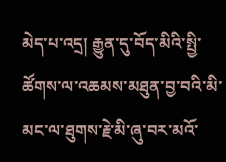མེད་པ་འདྲ། རྒྱུན་དུ་བོད་མིའི་སྤྱི་ཚོགས་ལ་འཆམས་མཐུན་བྱ་བའི་མི་མང་ལ་ཐུགས་རྗེ་མི་ཞུ་བར་མའོ་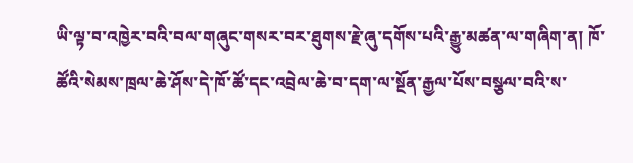ཡི་ལྟ་བ་འཁྱེར་བའི་བལ་གཞུང་གསར་བར་ཐུགས་རྗེ་ཞུ་དགོས་པའི་རྒྱུ་མཚན་ལ་གཞིག་ན། ཁོ་ཚོའི་སེམས་ཁྲལ་ཆེ་ཤོས་དེ་ཁོ་ཚོ་དང་འབྲེལ་ཆེ་བ་དག་ལ་སྔོན་རྒྱལ་པོས་བསྩལ་བའི་ས་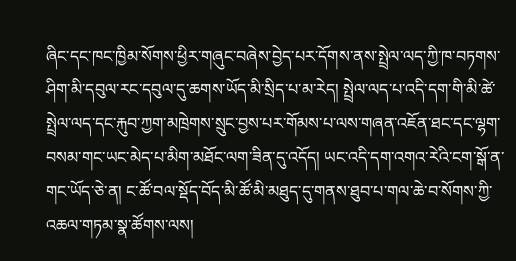ཞིང་དང་ཁང་ཁྱིམ་སོགས་ཕྱིར་གཞུང་བཞེས་བྱེད་པར་དོགས་ནས་སྤྲེལ་ལད་ཀྱི་ཁ་བཏགས་ཤིག་མི་དབུལ་རང་དབུལ་དུ་ཆགས་ཡོད་མི་སྲིད་པ་མ་རེད། སྤྲེལ་ལད་པ་འདི་དག་གི་མི་ཚེ་སྤྲེལ་ལད་དང་རྐུབ་ཀྱག་མཁྲེགས་སྲུང་བྱས་པར་གོམས་པ་ལས་གཞན་འཇོན་ཐང་དང་ལྷག་བསམ་གང་ཡང་མེད་པ་མིག་མཐོང་ལག་ཟིན་དུ་འདོད། ཡང་འདི་དག་འགའ་རེའི་ངག་སྒོ་ན་གང་ཡོད་ཅེ་ན། ང་ཚོ་བལ་སྡོད་བོད་མི་ཚོ་མི་མཐུད་དུ་གནས་ཐུབ་པ་གལ་ཆེ་བ་སོགས་ཀྱི་འཆལ་གཏམ་སྣ་ཚོགས་ལས།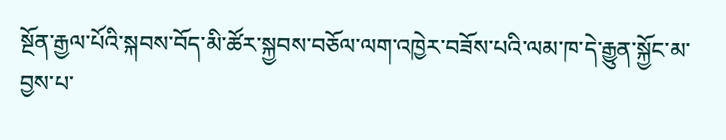སྔོན་རྒྱལ་པོའི་སྐབས་བོད་མི་ཚོར་སྐྱབས་བཅོལ་ལག་འཁྱེར་བཟོས་པའི་ལམ་ཁ་དེ་རྒྱུན་སྐྱོང་མ་བྱས་པ་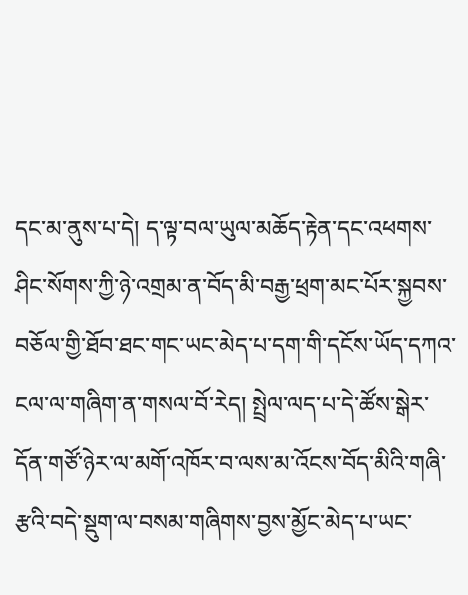དང་མ་ནུས་པ་དེ། ད་ལྟ་བལ་ཡུལ་མཆོད་རྟེན་དང་འཕགས་ཤིང་སོགས་ཀྱི་ཉེ་འགྲམ་ན་བོད་མི་བརྒྱ་ཕྲག་མང་པོར་སྐྱབས་བཅོལ་གྱི་ཐོབ་ཐང་གང་ཡང་མེད་པ་དག་གི་དངོས་ཡོད་དཀའ་ངལ་ལ་གཞིག་ན་གསལ་བོ་རེད། སྤྲེལ་ལད་པ་དེ་ཚོས་སྒེར་དོན་གཙོ་ཉེར་ལ་མགོ་འཁོར་བ་ལས་མ་འོངས་བོད་མིའི་གཞི་རྩའི་བདེ་སྡུག་ལ་བསམ་གཞིགས་བྱས་མྱོང་མེད་པ་ཡང་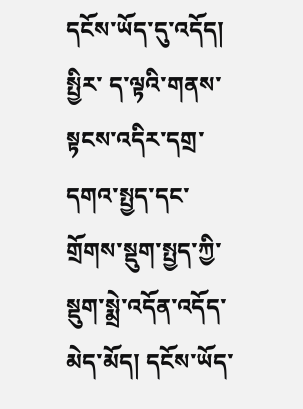དངོས་ཡོད་དུ་འདོད། སྤྱིར་ ད་ལྟའི་གནས་སྟངས་འདིར་དགྲ་དགའ་སྤྱད་དང་གྲོགས་སྡུག་སྤྱད་ཀྱི་སྡུག་སྨྲེ་འདོན་འདོད་མེད་མོད། དངོས་ཡོད་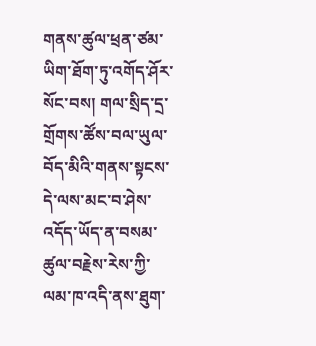གནས་ཚུལ་ཕྲན་ཙམ་ཡིག་ཐོག་ཏུ་འགོད་ཤོར་སོང་བས། གལ་སྲིད་དྲ་གྲོགས་ཚོས་བལ་ཡུལ་བོད་མིའི་གནས་སྟངས་དེ་ལས་མང་བ་ཤེས་འདོད་ཡོད་ན་བསམ་ཚུལ་བརྗེས་རེས་ཀྱི་ལམ་ཁ་འདི་ནས་ཐུག་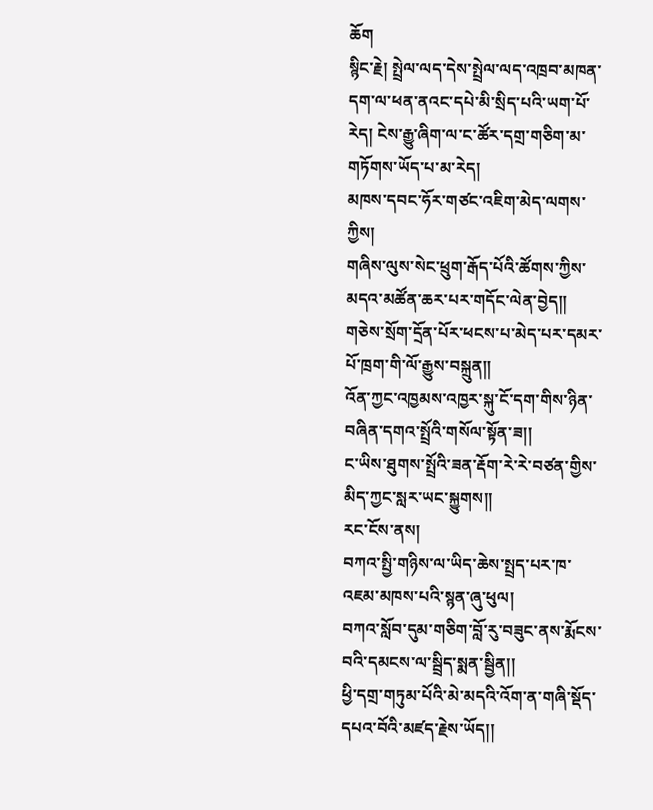ཆོག
སྙིང་རྗེ། སྤྲེལ་ལད་དེས་སྤྲེལ་ལད་འཁྲབ་མཁན་དག་ལ་ཕན་ནའང་དཔེ་མི་སྲིད་པའི་ཡག་པོ་རེད། ངེས་རྒྱུ་ཞིག་ལ་ང་ཚོར་དགྲ་གཅིག་མ་གཏོགས་ཡོད་པ་མ་རེད།
མཁས་དབང་ཧོར་གཙང་འཇིག་མེད་ལགས་ཀྱིས།
གཞིས་ལུས་སེང་ཕྲུག་རྒོད་པོའི་ཚོགས་ཀྱིས་མདའ་མཚོན་ཆར་པར་གདོང་ལེན་བྱེད།།
གཅེས་སྲོག་དྲོན་པོར་ཕངས་པ་མེད་པར་དམར་པོ་ཁྲག་གི་ལོ་རྒྱུས་བསྐྲུན།།
འོན་ཀྱང་འཁྱམས་འཁྱར་སྐུ་ངོ་དག་གིས་ཉིན་བཞིན་དགའ་སྤྲོའི་གསོལ་སྟོན་ཟ།།
ང་ཡིས་ཐུགས་སྤྲོའི་ཟན་རྡོག་རེ་རེ་བཙན་གྱིས་མིད་ཀྱང་སླར་ཡང་སྐྱུགས།།
རང་ངོས་ནས།
བཀའ་སྤྱི་གཉིས་ལ་ཡིད་ཆེས་སྤྲད་པར་ཁ་འཇམ་མཁས་པའི་སྙན་ཞུ་ཕུལ།
བཀའ་སློབ་དུམ་གཅིག་བློ་རུ་བཟུང་ནས་རྨོངས་བའི་དམངས་ལ་སྦྲིད་སྨན་སྦྱིན།།
ཕྱི་དགྲ་གཏུམ་པོའི་མེ་མདའི་འོག་ན་གཞི་སྡོད་དཔའ་བོའི་མཛད་རྗེས་ཡོད།།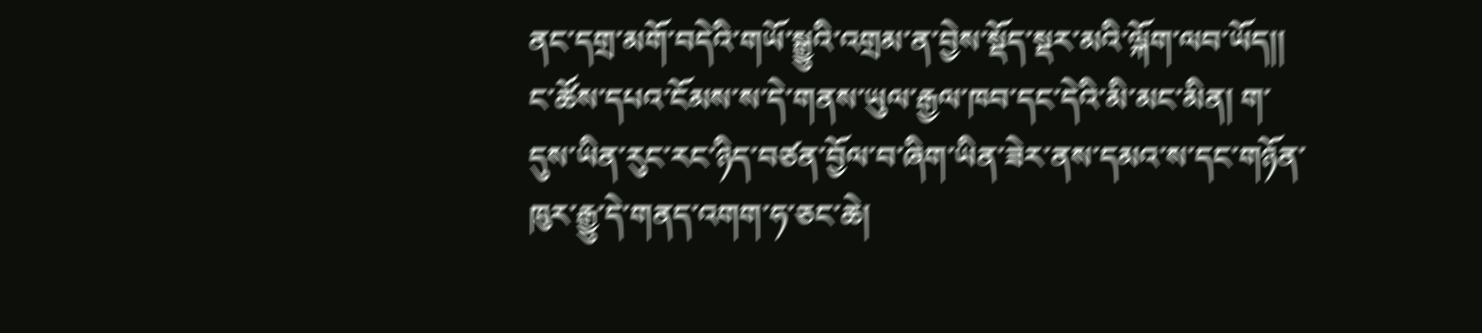ནང་དགྲ་མགོ་བདེའི་གཡོ་སྒྱུའི་འགྲམ་ན་བྱེས་སྡོད་སྡར་མའི་ལྐོག་ལབ་ཡོད།།
ང་ཚོས་དཔའ་ངོམས་ས་དེ་གནས་ཡུལ་རྒྱལ་ཁབ་དང་དེའི་མི་མང་མིན། ག་དུས་ཡིན་རུང་རང་ཉིད་བཙན་བྱོལ་བ་ཞིག་ཡིན་ཟེར་ནས་དམའ་ས་དང་གཉོན་ཁུར་རྒྱུ་དེ་གནད་འགག་ཧ་ཅང་ཆེ།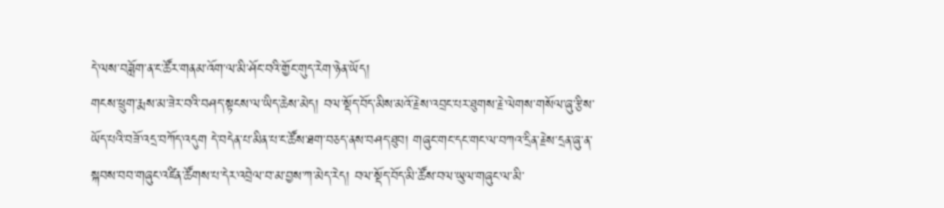དེ་ལས་བཟློག་ན་ང་ཚོར་གནམ་འོག་ལ་མི་ཤོང་བའི་གྱོང་གུད་རེག་ཉེན་ཡོད།
གངས་ཕྲུག་རྨས་མ་ཟེར་བའི་བཤད་སྟངས་ལ་ཡིད་ཆེས་མེད། བལ་སྡོད་བོད་མིས་མའོ་རྗེས་འབྲང་པར་ཐུགས་རྗེ་ལེགས་གསོལ་ཞུ་རྩིས་ཡོད་པའི་བཟོ་འདྲ་བཀོད་འདུག དེ་བདེན་པ་མིན་པ་ང་ཚོས་ཐག་བཅད་ནས་བཤད་ཐུབ། གཞུང་གང་དང་གང་ལ་བཀའ་དྲིན་རྗེས་དྲན་ཞུ་ན་སྐབས་བབ་གཞུང་འཛིན་ཚོགས་པ་དེར་འབྲེལ་བ་མ་བྱས་ཀ་མེད་རེད། བལ་སྡོད་བོད་མི་ཚོས་བལ་ཡུལ་གཞུང་ལ་མི་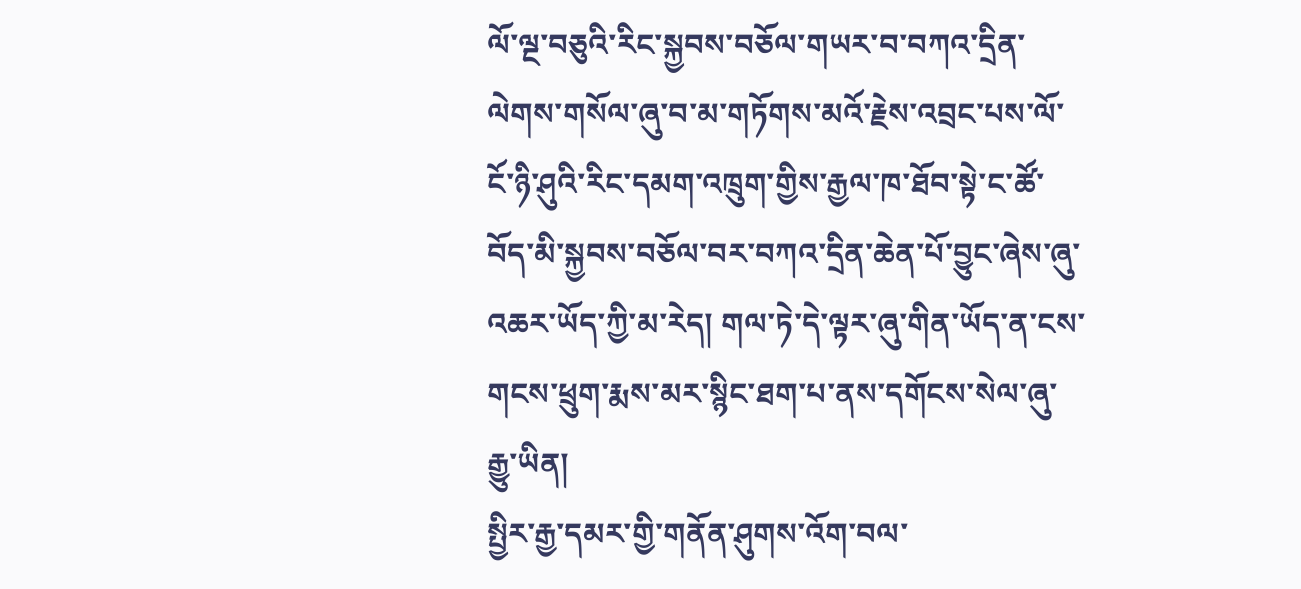ལོ་ལྔ་བཅུའི་རིང་སྐྱབས་བཅོལ་གཡར་བ་བཀའ་དྲིན་ལེགས་གསོལ་ཞུ་བ་མ་གཏོགས་མའོ་རྗེས་འབྲང་པས་ལོ་ངོ་ཉི་ཤུའི་རིང་དམག་འཁྲུག་གྱིས་རྒྱལ་ཁ་ཐོབ་སྟེ་ང་ཚོ་བོད་མི་སྐྱབས་བཅོལ་བར་བཀའ་དྲིན་ཆེན་པོ་བྱུང་ཞེས་ཞུ་འཆར་ཡོད་ཀྱི་མ་རེད། གལ་ཏེ་དེ་ལྟར་ཞུ་གིན་ཡོད་ན་ངས་གངས་ཕྲུག་རྨས་མར་སྙིང་ཐག་པ་ནས་དགོངས་སེལ་ཞུ་རྒྱུ་ཡིན།
སྤྱིར་རྒྱ་དམར་གྱི་གནོན་ཤུགས་འོག་བལ་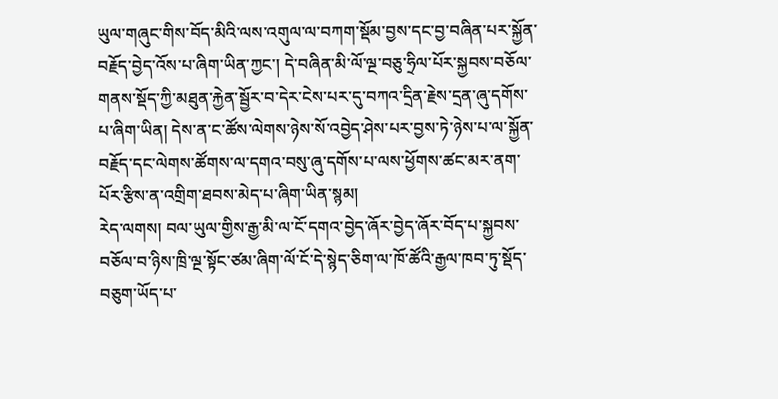ཡུལ་གཞུང་གིས་བོད་མིའི་ལས་འགུལ་ལ་བཀག་སྡོམ་བྱས་དང་བྱ་བཞིན་པར་སྐྱོན་བརྗོད་བྱེད་འོས་པ་ཞིག་ཡིན་ཀྱང་། དེ་བཞིན་མི་ལོ་ལྔ་བཅུ་ཧྲིལ་པོར་སྐྱབས་བཅོལ་གནས་སྡོད་ཀྱི་མཐུན་རྐྱེན་སྦྱོར་བ་དེར་ངེས་པར་དུ་བཀའ་དྲིན་རྗེས་དྲན་ཞུ་དགོས་པ་ཞིག་ཡིན། དེས་ན་ང་ཚོས་ལེགས་ཉེས་སོ་འབྱེད་ཤེས་པར་བྱས་ཏེ་ཉེས་པ་ལ་སྐྱོན་བརྗོད་དང་ལེགས་ཚོགས་ལ་དགའ་བསུ་ཞུ་དགོས་པ་ལས་ཕྱོགས་ཚང་མར་ནག་པོར་རྩིས་ན་འགྲིག་ཐབས་མེད་པ་ཞིག་ཡིན་སྙམ།
རེད་ལགས། བལ་ཡུལ་གྱིས་རྒྱ་མི་ལ་ངོ་དགའ་བྱེད་ཞོར་བྱེད་ཞོར་བོད་པ་སྐྱབས་བཅོལ་བ་ཉིས་ཁྲི་ལྔ་སྟོང་ཙམ་ཞིག་ལོ་ངོ་དེ་སྙེད་ཅིག་ལ་ཁོ་ཚོའི་རྒྱལ་ཁབ་ཏུ་སྡོད་བཅུག་ཡོད་པ་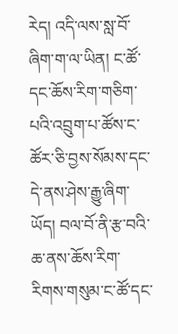རེད། འདི་ལས་སླ་བོ་ཞིག་ག་ལ་ཡིན། ང་ཚོ་དང་ཆོས་རིག་གཅིག་པའི་འབྲུག་པ་ཚོས་ང་ཚོར་ཅི་བྱས་སོམས་དང་དེ་ནས་ཤེས་རྒྱུ་ཞིག་ཡོད། བལ་བོ་ནི་རྩ་བའི་ཆ་ནས་ཆོས་རིག་རིགས་གསུམ་ང་ཚོ་དང་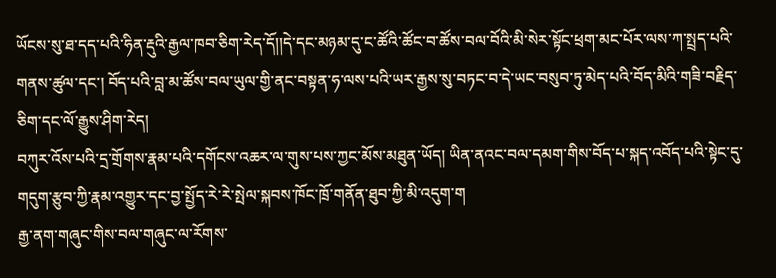ཡོངས་སུ་ཐ་དད་པའི་ཧིན་རྡུའི་རྒྱལ་ཁབ་ཅིག་རེད་དོ།།དེ་དང་མཉམ་དུ་ང་ཚོའི་ཚོང་བ་ཚོས་བལ་བོའི་མི་སེར་སྟོང་ཕྲག་མང་པོར་ལས་ཀ་སྤྲད་པའི་གནས་ཚུལ་དང་། བོད་པའི་བླ་མ་ཚོས་བལ་ཡུལ་གྱི་ནང་བསྟན་ཧ་ལས་པའི་ཡར་རྒྱས་སུ་བཏང་བ་དེ་ཡང་བསུབ་ཏུ་མེད་པའི་བོད་མིའི་གཟི་བརྗིད་ཅིག་དང་ལོ་རྒྱུས་ཤིག་རེད།
བཀུར་འོས་པའི་དྲ་གྲོགས་རྣམ་པའི་དགོངས་འཆར་ལ་གུས་པས་ཀྱང་མོས་མཐུན་ཡོད། ཡིན་ནའང་བལ་དམག་གིས་བོད་པ་སྐད་འབོད་པའི་སྟེང་དུ་གདུག་རྩུབ་ཀྱི་རྣམ་འགྱུར་དང་བྱ་སྤྱོད་རེ་རེ་སྤེལ་སྐབས་ཁོང་ཁྲོ་གནོན་ཐུབ་ཀྱི་མི་འདུག་ག
རྒྱ་ནག་གཞུང་གིས་བལ་གཞུང་ལ་རོགས་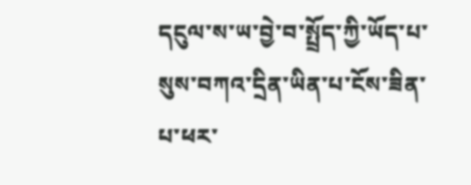དངུལ་ས་ཡ་བྱེ་བ་སྤྲོད་ཀྱི་ཡོད་པ་སུས་བཀའ་དྲིན་ཡིན་པ་ངོས་ཟིན་པ་ཕར་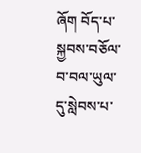ཞོག བོད་པ་སྐྱབས་བཅོལ་བ་བལ་ཡུལ་དུ་སླེབས་པ་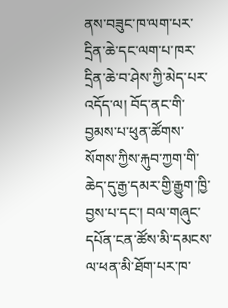ནས་བཟུང་ཁ་ལག་པར་དྲིན་ཆེ་དང་ལག་པ་ཁར་དྲིན་ཆེ་བ་ཤེས་ཀྱི་མེད་པར་འདོད་ལ། བོད་ནང་གི་བྱམས་པ་ཕུན་ཚོགས་སོགས་ཀྱིས་རྐུབ་ཀྱག་གི་ཆེད་དུ་རྒྱ་དམར་གྱི་རྒྱུག་ཁྱི་བྱས་པ་དང་། བལ་གཞུང་དཔོན་ངན་ཚོས་མི་དམངས་ལ་ཕན་མི་ཐོག་པར་ཁ་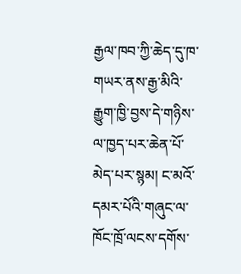རྒྱལ་ཁབ་ཀྱི་ཆེད་དུ་ཁ་གཡར་ནས་རྒྱ་མིའི་རྒྱུག་ཁྱི་བྱས་དེ་གཉིས་ལ་ཁྱད་པར་ཆེན་པོ་མེད་པར་སྙམ། ང་མའོ་དམར་པོའི་གཞུང་ལ་ཁོང་ཁྲོ་ལངས་དགོས་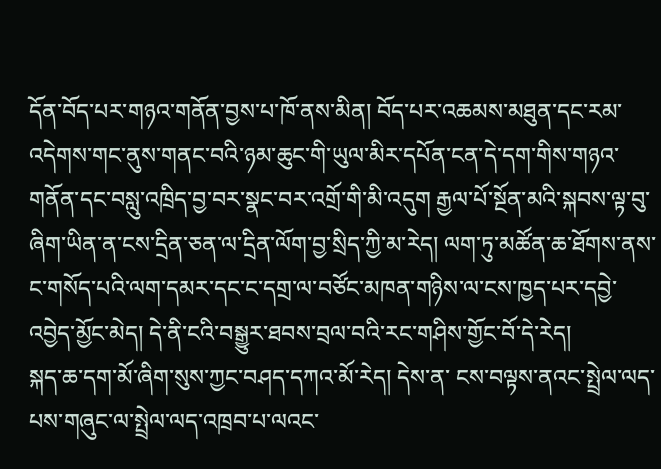དོན་བོད་པར་གཉའ་གནོན་བྱས་པ་ཁོ་ནས་མིན། བོད་པར་འཆམས་མཐུན་དང་རམ་འདེགས་གང་ནུས་གནང་བའི་ཉམ་ཆུང་གི་ཡུལ་མིར་དཔོན་ངན་དེ་དག་གིས་གཉའ་གནོན་དང་བསླུ་འཁྲིད་བྱ་བར་སྣང་བར་འགྲོ་གི་མི་འདུག རྒྱལ་པོ་སྔོན་མའི་སྐབས་ལྟ་བུ་ཞིག་ཡིན་ན་ངས་དྲིན་ཅན་ལ་དྲིན་ལོག་བྱ་སྲིད་ཀྱི་མ་རེད། ལག་ཏུ་མཚོན་ཆ་ཐོགས་ནས་ང་གསོད་པའི་ལག་དམར་དང་ང་དགྲ་ལ་བཙོང་མཁན་གཉིས་ལ་ངས་ཁྱད་པར་དབྱེ་འབྱེད་མྱོང་མེད། དེ་ནི་ངའི་བསྒྱུར་ཐབས་བྲལ་བའི་རང་གཤིས་གྱོང་བོ་དེ་རེད།
སྐད་ཆ་དག་མོ་ཞིག་སུས་ཀྱང་བཤད་དཀའ་མོ་རེད། དེས་ན་ ངས་བལྟས་ནའང་སྤྲེལ་ལད་པས་གཞུང་ལ་སྤྲེལ་ལད་འཁྲབ་པ་ལའང་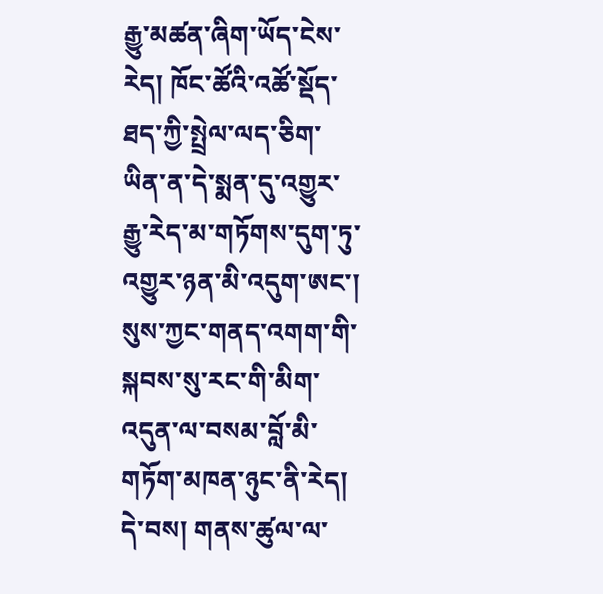རྒྱུ་མཚན་ཞིག་ཡོད་ངེས་རེད། ཁོང་ཚོའི་འཚོ་སྡོད་ཐད་ཀྱི་སྤྲེལ་ལད་ཅིག་ཡིན་ན་དེ་སྨན་དུ་འགྱུར་རྒྱུ་རེད་མ་གཏོགས་དུག་ཏུ་འགྱུར་ཉན་མི་འདུག་ཨང་། སུས་ཀྱང་གནད་འགག་གི་སྐབས་སུ་རང་གི་མིག་འདུན་ལ་བསམ་བློ་མི་གཏོག་མཁན་ཉུང་ནི་རེད། དེ་བས། གནས་ཚུལ་ལ་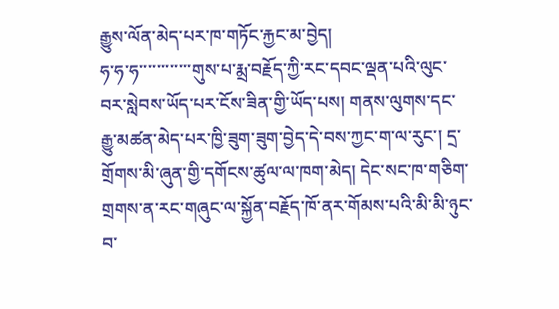རྒྱུས་ལོན་མེད་པར་ཁ་གཏོང་རྐྱང་མ་བྱེད།
ཧ་ཧ་ཧ་་་་་་་་་་་་གུས་པ་རྨྲ་བརྗོད་ཀྱི་རང་དབང་ལྡན་པའི་ལུང་བར་སླེབས་ཡོད་པར་ངོས་ཟིན་གྱི་ཡོད་པས། གནས་ལུགས་དང་རྒྱུ་མཚན་མེད་པར་ཁྱི་ཟུག་ཟུག་བྱེད་དེ་བས་ཀྱང་ག་ལ་རུང་། དྲ་གྲོགས་མི་ཞུན་གྱི་དགོངས་ཚུལ་ལ་ཁག་མེད། དེང་སང་ཁ་གཅིག་གྲགས་ན་རང་གཞུང་ལ་སྐྱོན་བརྗོད་ཁོ་ནར་གོམས་པའི་མི་མི་ཉུང་བ་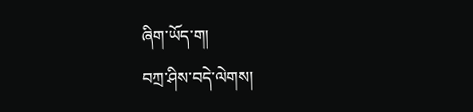ཞིག་ཡོད་ག།
བཀྲ་ཤིས་བདེ་ལེགས།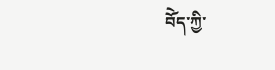བོེད་ཀྱི་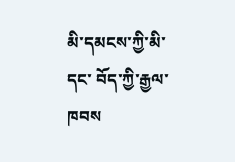མི་དམངས་ཀྱི་མི་དང་ བོད་ཀྱི་རྒྱལ་ཁབས